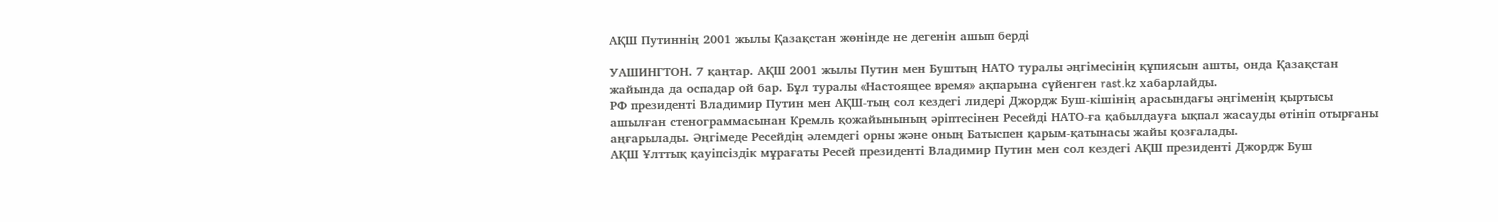АҚШ Путиннің 2001 жылы Қазақстан жөнінде не дегенін ашып берді

УАШИНГТОН. 7 қаңтар. АҚШ 2001 жылы Путин мен Буштың НАТО туралы әңгімесінің құпиясын ашты, онда Қазақстан жайында да оспадар ой бар. Бұл туралы «Настоящее время» ақпарына сүйенген rast.kz хабарлайды.
РФ президенті Владимир Путин мен АҚШ-тың сол кездегі лидері Джордж Буш-кішінің арасындағы әңгіменің қыртысы ашылған стенограммасынан Кремль қожайынының әріптесінен Ресейді НАТО-ға қабылдауға ықпал жасауды өтініп отырғаны аңғарылады. Әңгімеде Ресейдің әлемдегі орны және оның Батыспен қарым-қатынасы жайы қозғалады.
АҚШ Ұлттық қауіпсіздік мұрағаты Ресей президенті Владимир Путин мен сол кездегі АҚШ президенті Джордж Буш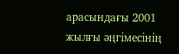арасындағы 2001 жылғы әңгімесінің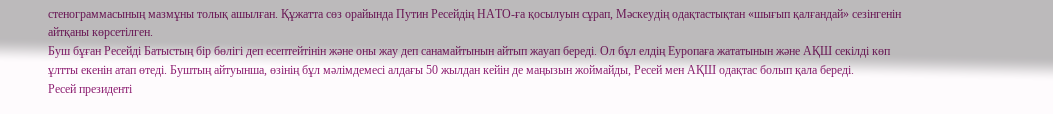стенограммасының мазмұны толық ашылған. Құжатта сөз орайында Путин Ресейдің НАТО-ға қосылуын сұрап, Мәскеудің одақтастықтан «шығып қалғандай» сезінгенін айтқаны көрсетілген.
Буш бұған Ресейді Батыстың бір бөлігі деп есептейтінін және оны жау деп санамайтынын айтып жауап береді. Ол бұл елдің Еуропаға жататынын және АҚШ секілді көп ұлтты екенін атап өтеді. Буштың айтуынша, өзінің бұл мәлімдемесі алдағы 50 жылдан кейін де маңызын жоймайды, Ресей мен АҚШ одақтас болып қала береді.
Ресей президенті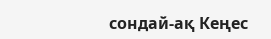сондай-ақ Кеңес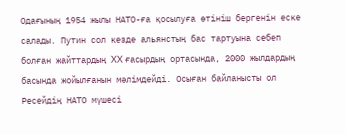Одағының 1954 жылы НАТО-ға қосылуға өтініш бергенін еске салады. Путин сол кезде альянстың бас тартуына себеп болған жайттардың XX ғасырдың ортасында, 2000 жылдардың басында жойылғанын мәлімдейді. Осыған байланысты ол Ресейдің НАТО мүшесі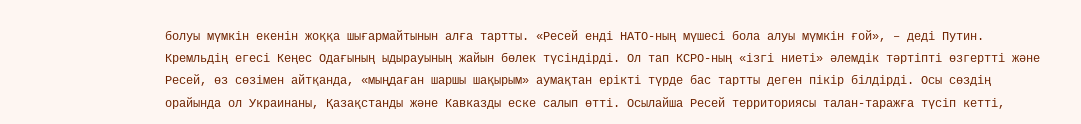болуы мүмкін екенін жоққа шығармайтынын алға тартты. «Ресей енді НАТО-ның мүшесі бола алуы мүмкін ғой», – деді Путин.
Кремльдің егесі Кеңес Одағының ыдырауының жайын бөлек түсіндірді. Ол тап КСРО-ның «ізгі ниеті» әлемдік тәртіпті өзгертті және Ресей, өз сөзімен айтқанда, «мыңдаған шаршы шақырым» аумақтан ерікті түрде бас тартты деген пікір білдірді. Осы сөздің орайында ол Украинаны, Қазақстанды және Кавказды еске салып өтті. Осылайша Ресей территориясы талан-таражға түсіп кетті,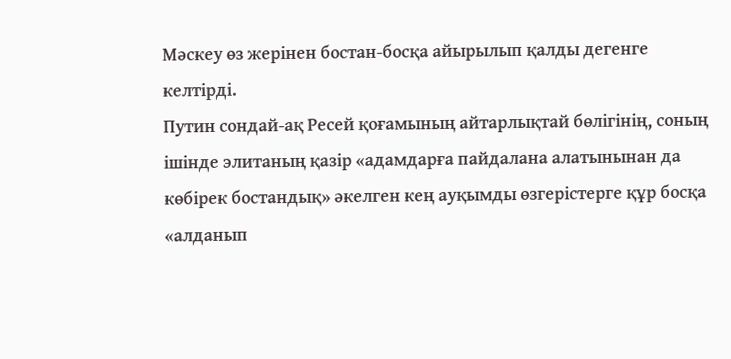Мәскеу өз жерінен бостан-босқа айырылып қалды дегенге келтірді.
Путин сондай-ақ Ресей қоғамының айтарлықтай бөлігінің, соның ішінде элитаның қазір «адамдарға пайдалана алатынынан да көбірек бостандық» әкелген кең ауқымды өзгерістерге құр босқа «алданып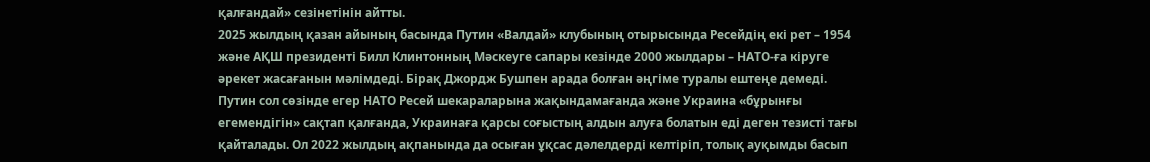қалғандай» сезінетінін айтты.
2025 жылдың қазан айының басында Путин «Валдай» клубының отырысында Ресейдің екі рет – 1954 және АҚШ президенті Билл Клинтонның Мәскеуге сапары кезінде 2000 жылдары – НАТО-ға кіруге әрекет жасағанын мәлімдеді. Бірақ Джордж Бушпен арада болған әңгіме туралы ештеңе демеді.
Путин сол сөзінде егер НАТО Ресей шекараларына жақындамағанда және Украина «бұрынғы егемендігін» сақтап қалғанда, Украинаға қарсы соғыстың алдын алуға болатын еді деген тезисті тағы қайталады. Ол 2022 жылдың ақпанында да осыған ұқсас дәлелдерді келтіріп, толық ауқымды басып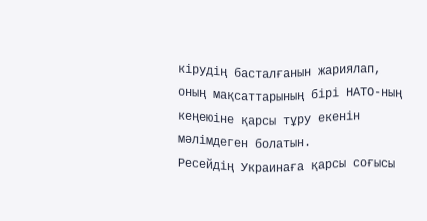кірудің басталғанын жариялап, оның мақсаттарының бірі НАТО-ның кеңеюіне қарсы тұру екенін мәлімдеген болатын.
Ресейдің Украинаға қарсы соғысы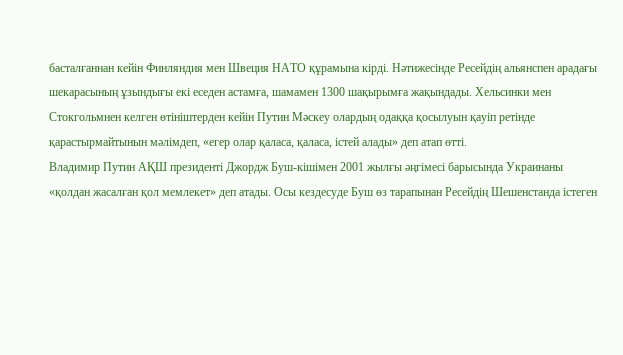басталғаннан кейін Финляндия мен Швеция НАТО құрамына кірді. Нәтижесінде Ресейдің альянспен арадағы шекарасының ұзындығы екі еседен астамға, шамамен 1300 шақырымға жақындады. Хельсинки мен Стокгольмнен келген өтініштерден кейін Путин Мәскеу олардың одаққа қосылуын қауіп ретінде қарастырмайтынын мәлімдеп, «егер олар қаласа, қаласа, істей алады» деп атап өтті.
Владимир Путин АҚШ президенті Джордж Буш-кішімен 2001 жылғы әңгімесі барысында Украинаны «қолдан жасалған қол мемлекет» деп атады. Осы кездесуде Буш өз тарапынан Ресейдің Шешенстанда істеген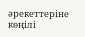әрекеттеріне көңілі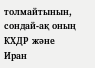толмайтынын, сондай-ақ оның КХДР және Иран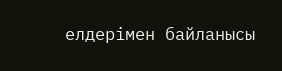елдерімен байланысы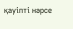қауіпті нәрсе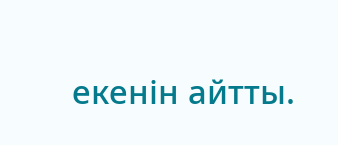екенін айтты.